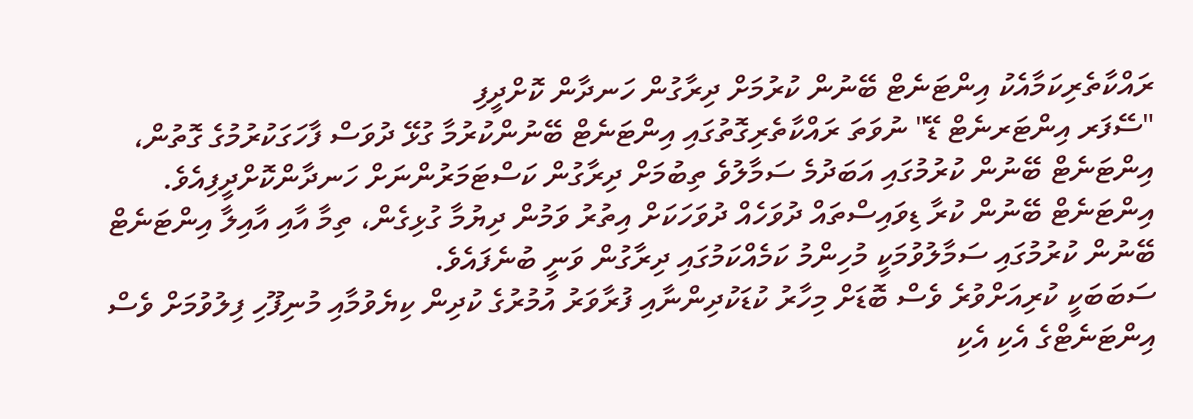ރައްކާތެރިކަމާއެކު އިންޓަނެޓް ބޭނުން ކުރުމަށް ދިރާގުން ހަނދާން ކޮށްދީފި
"ސޭފަރ އިންޓަރނެޓް ޑޭ" ނުވަތަ ރައްކާތެރިގޮތުގައި އިންޓަނެޓް ބޭނުންކުރުމާ ގުޅޭ ދުވަސް ފާހަގަކުރުމުގެ ގޮތުން، އިންޓަނެޓް ބޭނުން ކުރުމުގައި އަބަދުމެ ސަމާލުވެ ތިބުމަށް ދިރާގުން ކަސްޓަމަރުންނަށް ހަނދާންކޮށްދީފިއެވެ.
އިންޓަނެޓް ބޭނުން ކުރާ ޑިވައިސްތައް ދުވަހެއް ދުވަހަކަށް އިތުރު ވަމުން ދިޔުމާ ގުޅިގެން، ތިމާ އާއި އާއިލާ އިންޓަނެޓް ބޭނުން ކުރުމުގައި ސަމާލުވުމަކީ މުހިންމު ކަމެއްކަމުގައި ދިރާގުން ވަނީ ބުނެފައެވެ.
ސަބަބަކީ ކުރިއަށްވުރެ ވެސް ބޮޑަށް މިހާރު ކުޑަކުދިންނާއި ފުރާވަރު އުމުރުގެ ކުދިން ކިޔެވުމާއި މުނިފޫހި ފިލުވުމަށް ވެސް އިންޓަނެޓްގެ އެކި އެކި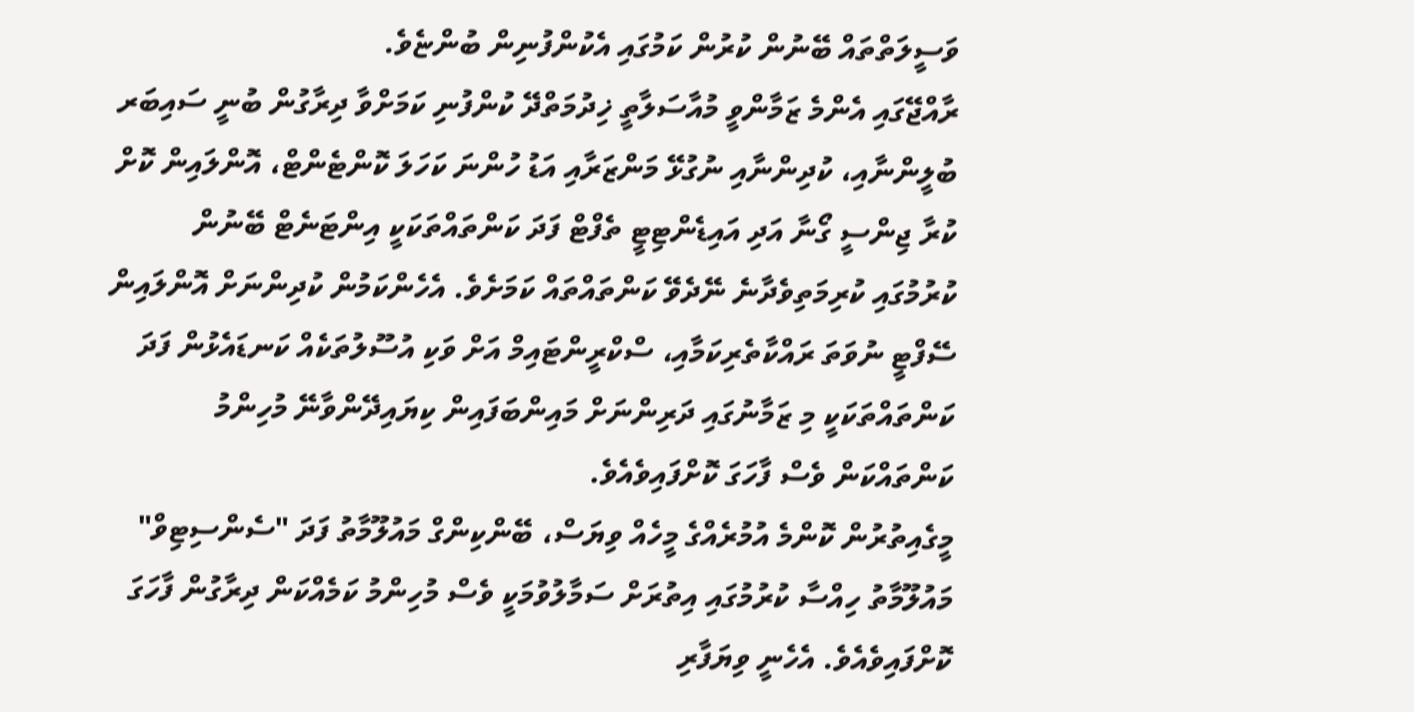ވަސީލަތްތައް ބޭނުން ކުރުން ކަމުގައި އެކުންފުނިން ބުންޏެވެ.
ރާއްޖޭގައި އެންމެ ޒަމާންވީ މުއާސަލާތީ ޚިދުމަތްދޭ ކުންފުނި ކަމަށްވާ ދިރާގުން ބުނީ ސައިބަރ ބުލީންނާއި، ކުދިންނާއި ނުގުޅޭ މަންޒަރާއި އަޑު ހުންނަ ކަހަލަ ކޮންޓެންޓް، އޮންލައިން ކޮށް ކުރާ ޖިންސީ ގޯނާ އަދި އައިޑެންޓިޓީ ތެފްޓް ފަދަ ކަންތައްތަކަކީ އިންޓަނެޓް ބޭނުން ކުރުމުގައި ކުރިމަތިވެދާނެ ނޭދެވޭ ކަންތައްތައް ކަމަށެވެ. އެހެންކަމުން ކުދިންނަށް އޮންލައިން ސޭފްޓީ ނުވަތަ ރައްކާތެރިކަމާއި، ސްކްރީންޓައިމް އަށް ވަކި އުސޫލުތަކެއް ކަނޑައެޅުން ފަދަ ކަންތައްތަކަކީ މި ޒަމާނުގައި ދަރިންނަށް މައިންބަފައިން ކިޔައިދޭންވާނޭ މުހިންމު ކަންތައްކަން ވެސް ފާހަގަ ކޮށްފައިވެއެވެ.
މީގެއިތުރުން ކޮންމެ އުމުރެއްގެ މީހެއް ވިޔަސް، ބޭންކިންގް މައުލޫމާތު ފަދަ "ސެންސިޓިވް" މައުލޫމާތު ހިއްސާ ކުރުމުގައި އިތުރަށް ސަމާލުވުމަކީ ވެސް މުހިންމު ކަމެއްކަން ދިރާގުން ފާހަގަ ކޮށްފައިވެއެވެ. އެހެނީ ވިޔަފާރި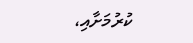ކުރުމަށާއި،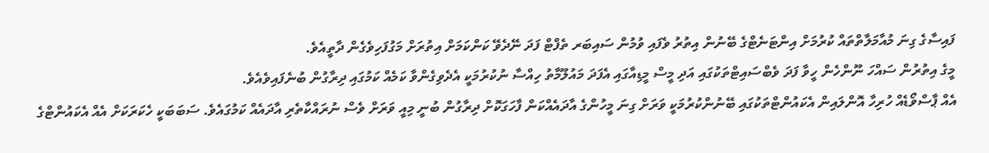ފައިސާގެ ގިނަ މުއާމަލާތްތައް ކުރުމަށް އިންޓަނެޓްގެ ބޭނުން އިތުރު ވެފައި ވުމުން ސައިބަރ ތެފްޓް ފަދަ ނޭދެވޭ ކަންކަމަށް އިތުރަށް މަގުފަހިވެގެން ދާތީއެވެ.
މީގެ އިތުރުން ސައްހަ ނޫންހެން ހީވާ ފަދަ ވެބްސައިޓްތަކުގައި އަދި މީސް މީޑިއާގައި އެފަދަ މައުލޫމާތު ހިއްސާ ނުކުރުމަކީ އެދެވިގެންވާ ކަމެއް ކަމުގައި ދިރާގުން ބުނެފައިވެއެވެ.
އެއް ޕާސްވޯޑެއް ހުރިހާ އޮންލައިން އެކައުންޓްތަކުގައި ބޭނުންކުރުމަކީ ވަރަށް ގިނަ މީހުންގެ އާދައެއްކަން ފާހަގަކޮށް ދިރާގުން ބުނީ މިއީ ވަރަށް ވެސް ނުރައްކާތެރި އާދައެއް ކަމުގައެވެ. ސަބަބަކީ ހެކަރަކަށް އެއް އެކައުންޓްގެ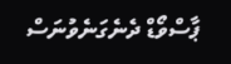ޕާސްވޯޑް ދެނެގަނެވުނަސް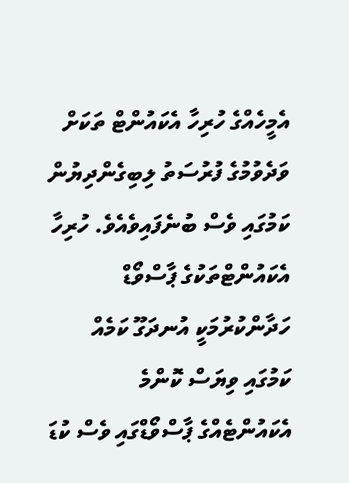އެމީހެއްގެ ހުރިހާ އެކައުންޓް ތަކަށް ވަދެވުމުގެ ފުރުސަތު ލިބިގެންދިޔުން ކަމުގައި ވެސް ބުނެފައިވެއެވެ. ހުރިހާ އެކައުންޓްތަކުގެ ޕާސްވޯޑް ހަދާންކުރުމަކީ އުނދަގޫ ކަމެއް ކަމުގައި ވިޔަސް ކޮންމެ އެކައުންޓެއްގެ ޕާސްވޯޑްގައި ވެސް ކުޑަ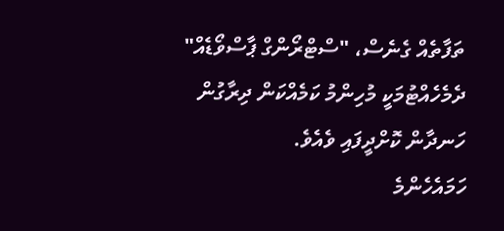ތަފާތެއް ގެނެސް، "ސްޓްރޯންގް ޕާސްވޯޑެއް" ދެމެހެއްޓުމަކީ މުހިންމު ކަމެއްކަން ދިރާގުން ހަނދާން ކޮށްދީފައި ވެއެވެ.
ހަމައެހެންމެ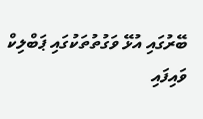ބޭރުގައި އުޅޭ ވަގުތުތަކުގައި ޕަބްލިކް ވައިފައި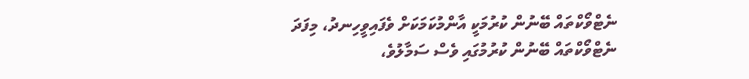ނެޓްވޯކްތައް ބޭނުން ކުރުމަކީ އާންމުކަމަކަށް ވެފައިވީހިނދު، މިފަދަ ނެޓްވޯކްތައް ބޭނުން ކުރުމުގައި ވެސް ސަމާލުވެ،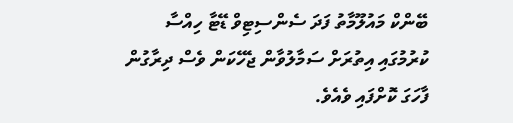ބޭންކް މައުލޫމާތު ފަދަ ސެންސިޓިވް ޑޭޓާ ހިއްސާ ކުރުމުގައި އިތުރަށް ސަމާލުވާން ޖެހޭކަން ވެސް ދިރާގުން ފާހަގަ ކޮށްފައި ވެއެވެ.